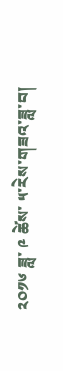༢༠༡༦ ཟླ་ ༩ ཚེས་ ༥་རེས་གཟའ་ཟླ་བ།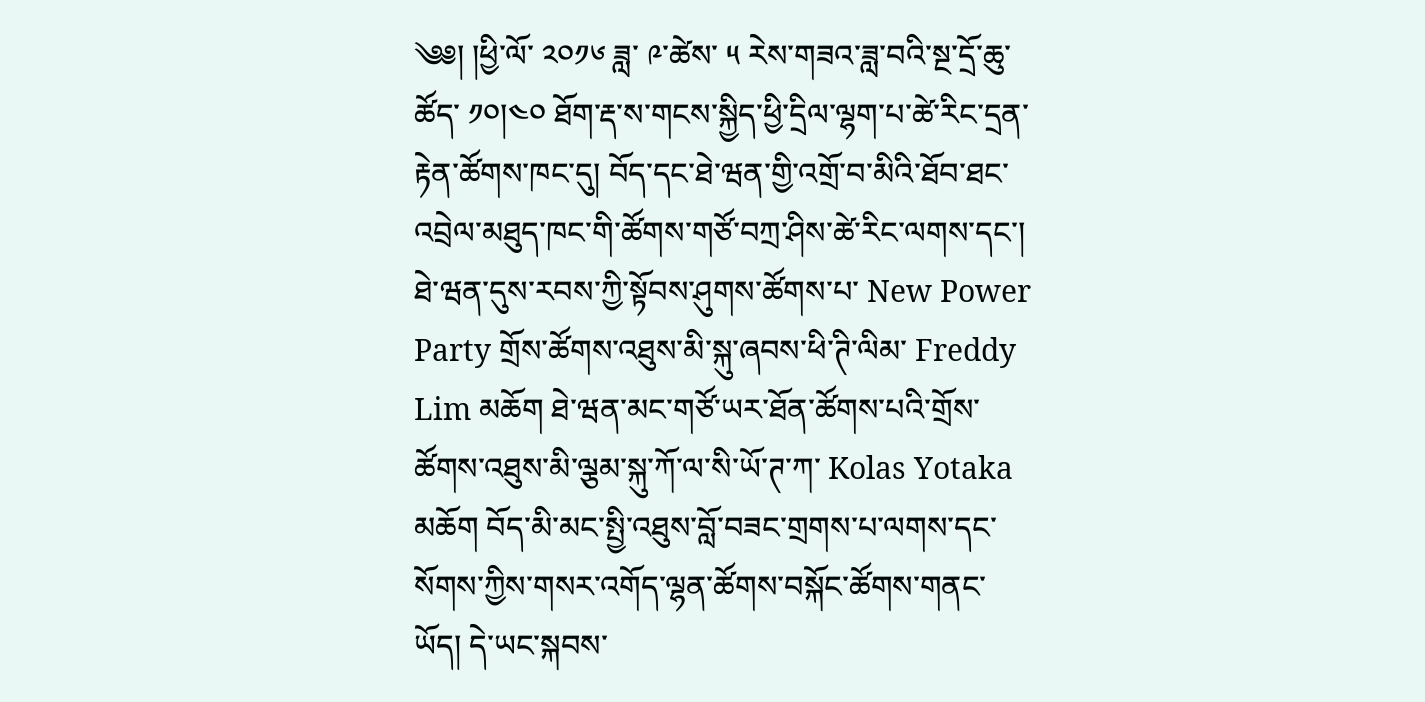༄༅། །ཕྱི་ལོ་ ༢༠༡༦ ཟླ་ ༩་ཚེས་ ༥ རེས་གཟའ་ཟླ་བའི་སྔ་དྲོ་ཆུ་ཚོད་ ༡༠།༤༠ ཐོག་རྡ་ས་གངས་སྐྱིད་ཕྱི་དྲིལ་ལྷག་པ་ཚེ་རིང་དྲན་རྟེན་ཚོགས་ཁང་དུ། བོད་དང་ཐེ་ཝན་གྱི་འགྲོ་བ་མིའི་ཐོབ་ཐང་འབྲེལ་མཐུད་ཁང་གི་ཚོགས་གཙོ་བཀྲ་ཤིས་ཚེ་རིང་ལགས་དང་། ཐེ་ཝན་དུས་རབས་ཀྱི་སྟོབས་ཤུགས་ཚོགས་པ་ New Power Party གྲོས་ཚོགས་འཐུས་མི་སྐུ་ཞབས་ཕི་ཊི་ལིམ་ Freddy Lim མཆོག ཐེ་ཝན་མང་གཙོ་ཡར་ཐོན་ཚོགས་པའི་གྲོས་ཚོགས་འཐུས་མི་ལྕམ་སྐུ་ཀོ་ལ་སི་ཡོ་ཊ་ཀ་ Kolas Yotaka མཆོག བོད་མི་མང་སྤྱི་འཐུས་བློ་བཟང་གྲགས་པ་ལགས་དང་སོགས་ཀྱིས་གསར་འགོད་ལྷན་ཚོགས་བསྐོང་ཚོགས་གནང་ཡོད། དེ་ཡང་སྐབས་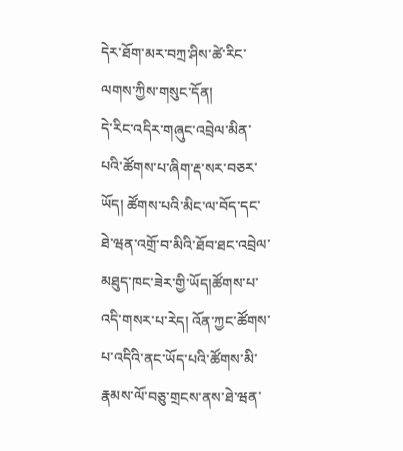དེར་ཐོག་མར་བཀྲ་ཤིས་ཚེ་རིང་ལགས་ཀྱིས་གསུང་དོན།
དེ་རིང་འདིར་གཞུང་འབྲེལ་མིན་པའི་ཚོགས་པ་ཞིག་རྡ་སར་བཅར་ཡོད། ཚོགས་པའི་མིང་ལ་བོད་དང་ཐེ་ཝན་འགྲོ་བ་མིའི་ཐོབ་ཐང་འབྲེལ་མཐུད་ཁང་ཟེར་གྱི་ཡོད།ཚོགས་པ་འདི་གསར་པ་རེད། འོན་ཀྱང་ཚོགས་པ་འདིའི་ནང་ཡོད་པའི་ཚོགས་མི་རྣམས་ལོ་བཅུ་གྲངས་ནས་ཐེ་ཝན་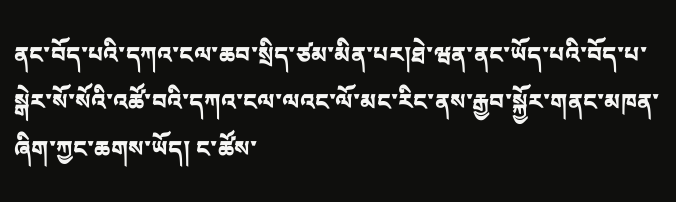ནང་བོད་པའི་དཀའ་ངལ་ཆབ་སྲིད་ཙམ་མིན་པར།ཐེ་ཝན་ནང་ཡོད་པའི་བོད་པ་སྒེར་སོ་སོའི་འཚོ་བའི་དཀའ་ངལ་ལའང་ལོ་མང་རིང་ནས་རྒྱབ་སྐྱོར་གནང་མཁན་ཞིག་ཀྱང་ཆགས་ཡོད། ང་ཚོས་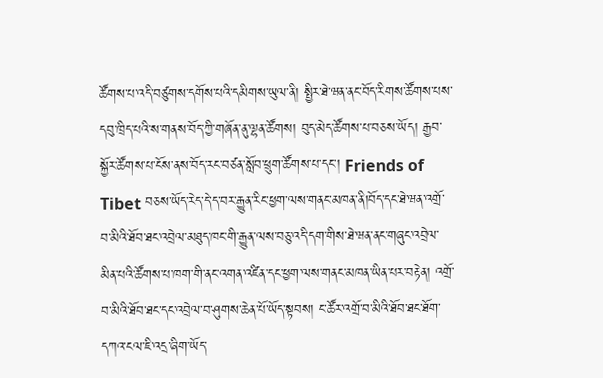ཚོགས་པ་འདི་བཙུགས་དགོས་པའི་དམིགས་ཡུལ་ནི། སྤྱིར་ཐེ་ཝན་ནང་བོད་རིགས་ཚོགས་པས་དབུ་ཁྲིད་པའི་ས་གནས་བོད་ཀྱི་གཞོན་ནུ་ལྷན་ཚོགས། བུད་མེད་ཚོགས་པ་བཅས་ཡོད། རྒྱབ་སྐྱོར་ཚོགས་པ་ངོས་ནས་བོད་རང་བཙན་སློབ་ཕྲུག་ཚོགས་པ་དང་། Friends of Tibet བཅས་ཡོད་རེད་དེ་ད་བར་རྒྱུན་རིང་ཕྱག་ལས་གནང་མཁན་ནི།བོད་དང་ཐེ་ཝན་འགྲོ་བ་མིའི་ཐོབ་ཐང་འབྲེལ་མཐུད་ཁང་གི་རྒྱུན་ལས་བཅུ་འདི་དག་གིས་ཐེ་ཝན་ནང་གཞུང་འབྲེལ་མིན་པའི་ཚོགས་པ་ཁག་གི་ནང་འགན་འཛིན་དང་ཕྱག་ལས་གནང་མཁན་ཡིན་པར་བརྟེན། འགྲོ་བ་མིའི་ཐོབ་ཐང་དང་འབྲེལ་བ་ཤུགས་ཆེན་པོ་ཡོད་སྟབས། ང་ཚོར་འགྲོ་བ་མིའི་ཐོབ་ཐང་ཐོག་དཀའ་ངལ་ཇི་འདྲ་ཞིག་ཡོད་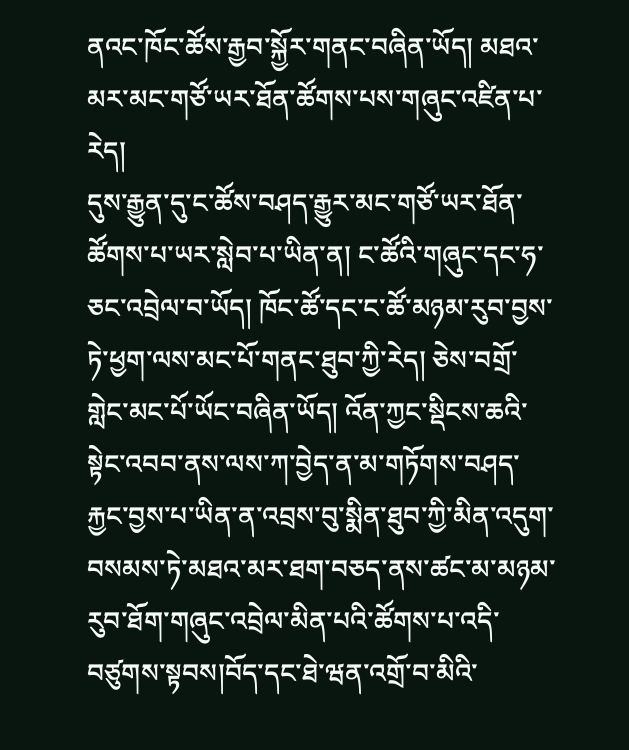ནའང་ཁོང་ཚོས་རྒྱབ་སྐྱོར་གནང་བཞིན་ཡོད། མཐའ་མར་མང་གཙོ་ཡར་ཐོན་ཚོགས་པས་གཞུང་འཛིན་པ་རེད།
དུས་རྒྱུན་དུ་ང་ཚོས་བཤད་རྒྱུར་མང་གཙོ་ཡར་ཐོན་ཚོགས་པ་ཡར་སླེབ་པ་ཡིན་ན། ང་ཚོའི་གཞུང་དང་ཧ་ཅང་འབྲེལ་བ་ཡོད། ཁོང་ཚོ་དང་ང་ཚོ་མཉམ་རུབ་བྱས་ཏེ་ཕྱག་ལས་མང་པོ་གནང་ཐུབ་ཀྱི་རེད། ཅེས་བགྲོ་གླེང་མང་པོ་ཡོང་བཞིན་ཡོད། འོན་ཀྱང་སྡིངས་ཆའི་སྟེང་འབབ་ནས་ལས་ཀ་བྱེད་ན་མ་གཏོགས་བཤད་རྐྱང་བྱས་པ་ཡིན་ན་འབྲས་བུ་སྨིན་ཐུབ་ཀྱི་མིན་འདུག་བསམས་ཏེ་མཐའ་མར་ཐག་བཅད་ནས་ཚང་མ་མཉམ་རུབ་ཐོག་གཞུང་འབྲེལ་མིན་པའི་ཚོགས་པ་འདི་བཙུགས་སྟབས།བོད་དང་ཐེ་ཝན་འགྲོ་བ་མིའི་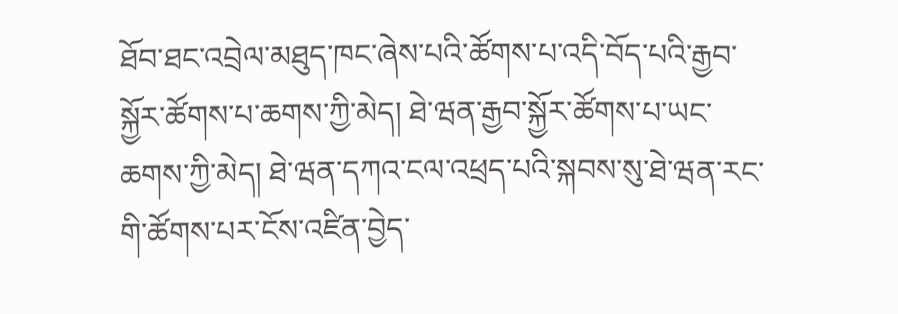ཐོབ་ཐང་འབྲེལ་མཐུད་ཁང་ཞེས་པའི་ཚོགས་པ་འདི་བོད་པའི་རྒྱབ་སྐྱོར་ཚོགས་པ་ཆགས་ཀྱི་མེད། ཐེ་ཝན་རྒྱབ་སྐྱོར་ཚོགས་པ་ཡང་ཆགས་ཀྱི་མེད། ཐེ་ཝན་དཀའ་ངལ་འཕྲད་པའི་སྐབས་སུ་ཐེ་ཝན་རང་གི་ཚོགས་པར་ངོས་འཛིན་བྱེད་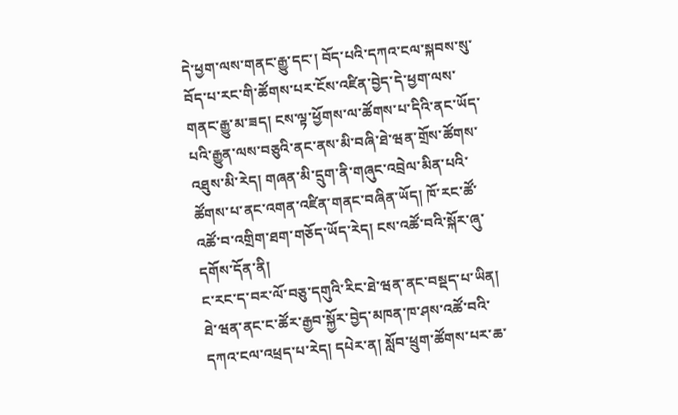དེ་ཕྱག་ལས་གནང་རྒྱུ་དང་། བོད་པའི་དཀའ་ངལ་སྐབས་སུ་བོད་པ་རང་གི་ཚོགས་པར་ངོས་འཛིན་བྱེད་དེ་ཕྱག་ལས་གནང་རྒྱུ་མ་ཟད། ངས་ལྟ་ཕྱོགས་ལ་ཚོགས་པ་དིའི་ནང་ཡོད་པའི་རྒྱུན་ལས་བཅུའི་ནང་ནས་མི་བཞི་ཐེ་ཝན་གྲོས་ཚོགས་འཐུས་མི་རེད། གཞན་མི་དྲུག་ནི་གཞུང་འབྲེལ་མིན་པའི་ཚོགས་པ་ནང་འགན་འཛིན་གནང་བཞིན་ཡོད། ཁོ་རང་ཚོ་འཚོ་བ་འགྲིག་ཐག་གཅོད་ཡོད་རེད། ངས་འཚོ་བའི་སྐོར་ཞུ་དགོས་དོན་ནི།
ང་རང་ད་བར་ལོ་བཅུ་དགུའི་རིང་ཐེ་ཝན་ནང་བསྡད་པ་ཡིན། ཐེ་ཝན་ནང་ང་ཚོར་རྒྱབ་སྐྱོར་བྱེད་མཁན་ཁ་ཤས་འཚོ་བའི་དཀའ་ངལ་འཕྲད་པ་རེད། དཔེར་ན། སློབ་ཕྲུག་ཚོགས་པར་ཆ་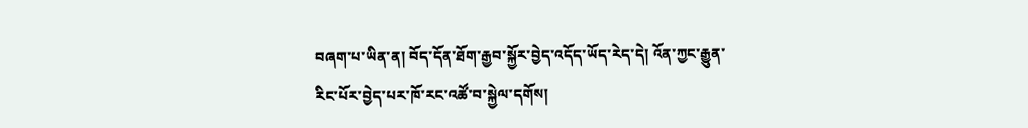བཞག་པ་ཡིན་ན། བོད་དོན་ཐོག་རྒྱབ་སྐྱོར་བྱེད་འདོད་ཡོད་རེད་དེ། འོན་ཀྱང་རྒྱུན་རིང་པོར་བྱེད་པར་ཁོ་རང་འཚོ་བ་སྐྱེལ་དགོས།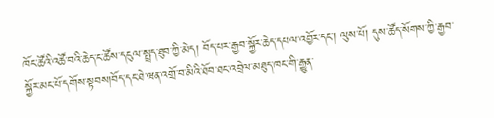ཁོང་ཚོའི་འཚོ་བའི་ཆེད་ང་ཚོས་དངུལ་སྤྲད་ཐུབ་ཀྱི་མེད། བོད་པར་རྒྱབ་སྐྱོར་ཆེད་དཔལ་འབྱོར་དང་། ལུས་པོ། དུས་ཚོད་སོགས་ཀྱི་རྒྱབ་སྐྱོར་མང་པོ་དགོས་སྟབས།བོད་དང་ཐེ་ཝན་འགྲོ་བ་མིའི་ཐོབ་ཐང་འབྲེལ་མཐུད་ཁང་གི་རྒྱུན་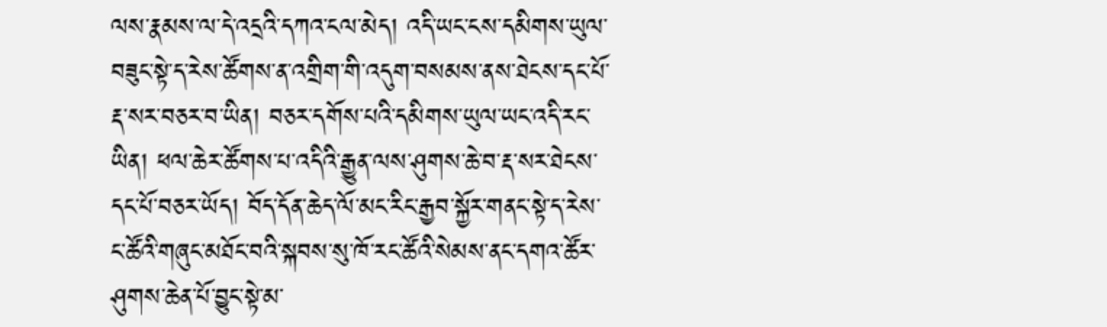ལས་རྣམས་ལ་དེ་འདྲའི་དཀའ་ངལ་མེད། འདི་ཡང་ངས་དམིགས་ཡུལ་བཟུང་སྟེ་ད་རེས་ཚོགས་ན་འགྲིག་གི་འདུག་བསམས་ནས་ཐེངས་དང་པོ་རྡ་སར་བཅར་བ་ཡིན། བཅར་དགོས་པའི་དམིགས་ཡུལ་ཡང་འདི་རང་ཡིན། ཕལ་ཆེར་ཚོགས་པ་འདིའི་རྒྱུན་ལས་ཤུགས་ཆེ་བ་རྡ་སར་ཐེངས་དང་པོ་བཅར་ཡོད། བོད་དོན་ཆེད་ལོ་མང་རིང་རྒྱབ་སྐྱོར་གནང་སྟེ་ད་རེས་ང་ཚོའི་གཞུང་མཐོང་བའི་སྐབས་སུ་ཁོ་རང་ཚོའི་སེམས་ནང་དགའ་ཚོར་ཤུགས་ཆེན་པོ་བྱུང་སྟེ་མ་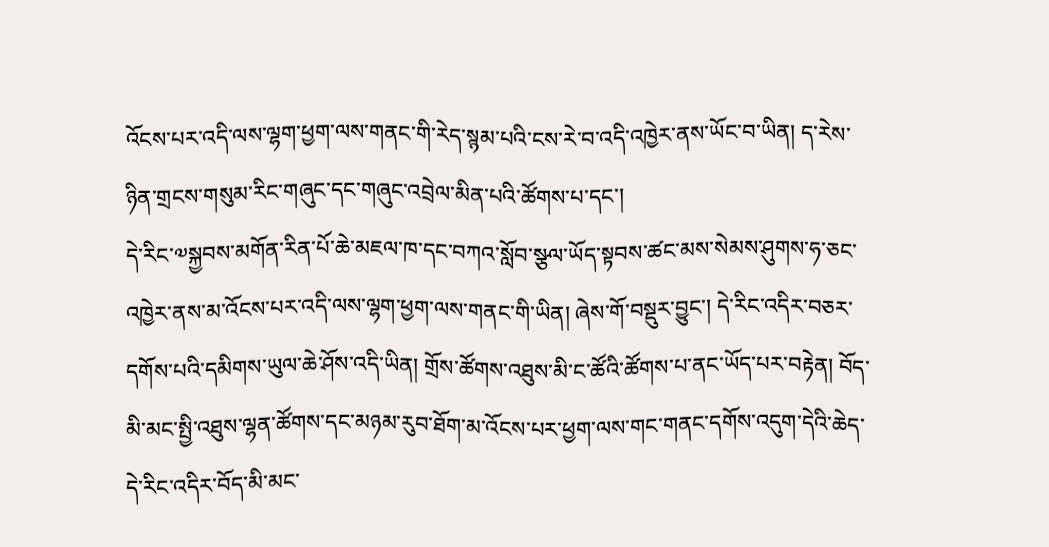འོངས་པར་འདི་ལས་ལྷག་ཕྱག་ལས་གནང་གི་རེད་སྙམ་པའི་ངས་རེ་བ་འདི་འཁྱེར་ནས་ཡོང་བ་ཡིན། ད་རེས་ཉིན་གྲངས་གསུམ་རིང་གཞུང་དང་གཞུང་འབྲེལ་མིན་པའི་ཚོགས་པ་དང་།
དེ་རིང་༧སྐྱབས་མགོན་རིན་པོ་ཆེ་མཇལ་ཁ་དང་བཀའ་སློབ་སྩལ་ཡོད་སྟབས་ཚང་མས་སེམས་ཤུགས་ཧ་ཅང་འཁྱེར་ནས་མ་འོངས་པར་འདི་ལས་ལྷག་ཕྱག་ལས་གནང་གི་ཡིན། ཞེས་གོ་བསྡུར་བྱུང་། དེ་རིང་འདིར་བཅར་དགོས་པའི་དམིགས་ཡུལ་ཆེ་ཤོས་འདི་ཡིན། གྲོས་ཚོགས་འཐུས་མི་ང་ཚོའི་ཚོགས་པ་ནང་ཡོད་པར་བརྟེན། བོད་མི་མང་སྤྱི་འཐུས་ལྷན་ཚོགས་དང་མཉམ་རུབ་ཐོག་མ་འོངས་པར་ཕྱག་ལས་གང་གནང་དགོས་འདུག་དེའི་ཆེད་དེ་རིང་འདིར་བོད་མི་མང་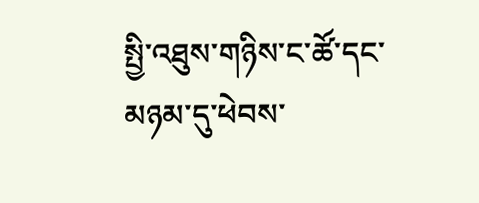སྤྱི་འཐུས་གཉིས་ང་ཚོ་དང་མཉམ་དུ་ཕེབས་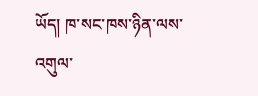ཡོད། ཁ་སང་ཁས་ཉིན་ལས་འགུལ་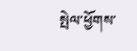སྤེལ་ཕྱོགས་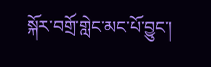སྐོར་བགྲོ་གླེང་མང་པོ་བྱུང་།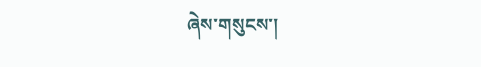ཞེས་གསུངས་།